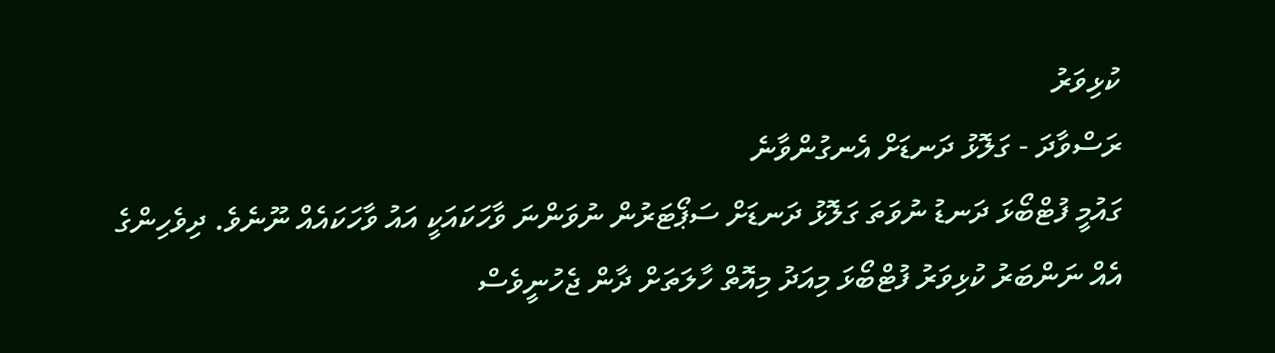ކުޅިވަރު
ރަސްވާދަ - ގަލޮޅު ދަނޑަށް އެނގުންވާނެ
ގައުމީ ފުޓްބޯޅަ ދަނޑު ނުވަތަ ގަލޮޅު ދަނޑަށް ސަޕޯޓަރުން ނުވަންނަ ވާހަކައަކީ އައު ވާހަކައެއް ނޫނެވެ. ދިވެހިންގެ އެއް ނަންބަރު ކުޅިވަރު ފުޓްބޯޅަ މިއަދު މިއޮތް ހާލަތަށް ދާން ޖެހުނީވެސް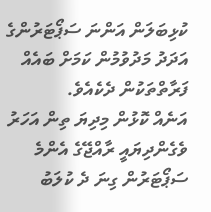ކުޅިބަލަން އަންނަ ސަޕޯޓަރުންގެ އަދަދު މަދުވުމުން ކަމަށް ބައެއް ފަރާތްތަކުން ދެކެއެވެ.
އަނެއް ކޮޅުން މިދިޔަ ތިން އަހަރު ވެގެންދިޔައީ ރާއްޖޭގެ އެންމެ ސަޕޯޓަރުން ގިނަ ދެ ކުލަބު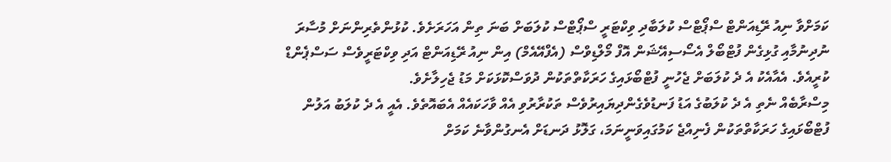ކަމަށްވާ ނިއު ރޭޑިއަންޓް ސްޕޯޓްސް ކުލަބާދި ވިކްޓަރީ ސްޕޯޓްސް ކުލަބަށް ބަނަ ތިން އަހަރަށެވެ. ކުޅުންތެރިންނަށް މުސާރަ ނުދިނުމާއި ގުޅިގެން ފުޓްބޯލް އެސޯސިއޭޝަން އޮފް މޯލްޑިވްސް (އެފްއޭއެމް) އިން ނިއު ރޭޑިއަންޓް އަދި ވިކްޓަރީވެސް ސަސްޕެންޑް ކުރީއެވެ. އެއާއެކު އެ ދެ ކުލަބަށް ޖެހުނީ ފުޓްބޯޅައިގެ ހަރަކާތްތަކުން ދުވަސްކޮޅަކަށް މަޑު ޖެހިލާށެވެ.
މިސްރާބެއް ނެތި އެ ދެ ކުލަބުގެ އަޑު ފަނޑުވެގެންދިޔައިރުވެސް ތަކުރާރުވި އެއް ވާހަކައެއް އެބައޮތެވެ. އެއީ އެ ދެ ކުލަބު އަލުން ފުޓްބޯޅައިގެ ހަރަކާތްތަކުން ފެނިއްޖެ ކަމުގައިވަނީނަމަ، ގަލޮޅު ދަނޑަށް އެނގުންވާނެ ކަމަށް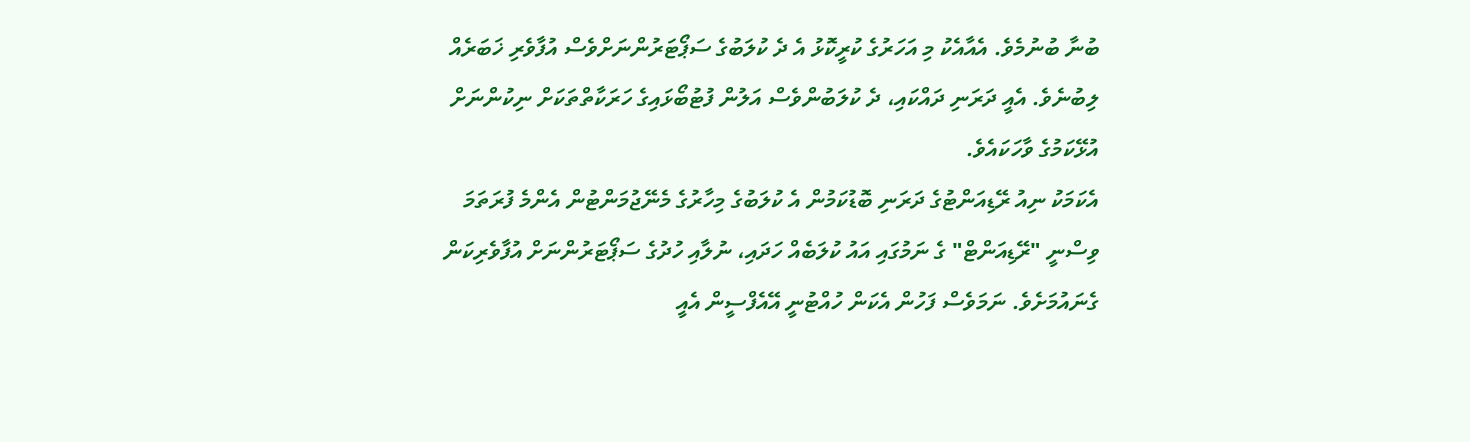ބުނާ ބުނުމެވެ. އެއާއެކު މި އަހަރުގެ ކުރީކޮޅު އެ ދެ ކުލަބުގެ ސަޕޯޓަރުންނަށްވެސް އުފާވެރި ޚަބަރެއް ލިބުނެވެ. އެއީ ދަރަނި ދައްކައި، ދެ ކުލަބުންވެސް އަލުން ފުޓުބޯޅައިގެ ހަރަކާތްތަކަށް ނިކުންނަށް އުޅޭކަމުގެ ވާހަކައެވެ.
އެކަމަކު ނިއު ރޭޑިއަންޓުގެ ދަރަނި ބޮޑުކަމުން އެ ކުލަބުގެ މިހާރުގެ މެނޭޖުމަންޓުން އެންމެ ފުރަތަމަ ވިސްނީ "ރޭޑިއަންޓް" ގެ ނަމުގައި އައު ކުލަބެއް ހަދައި، ނުލާއި ހުދުގެ ސަޕޯޓަރުންނަށް އުފާވެރިކަން ގެނައުމަށެވެ. ނަމަވެސް ފަހުން އެކަން ހުއްޓުނީ އޭއެފްސީން އެއީ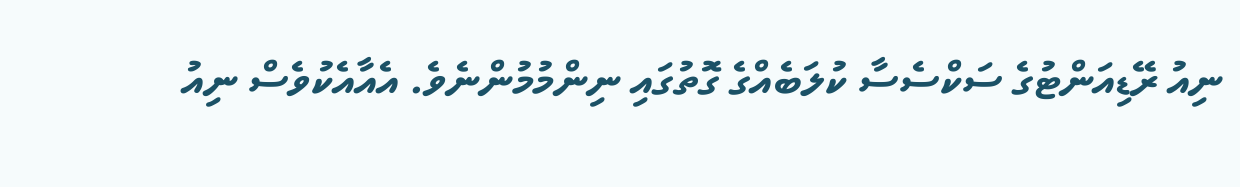ނިއު ރޭޑިއަންޓުގެ ސަކްސެސާ ކުލަބެއްގެ ގޮތުގައި ނިންމުމުންނެވެ. އެއާއެކުވެސް ނިއު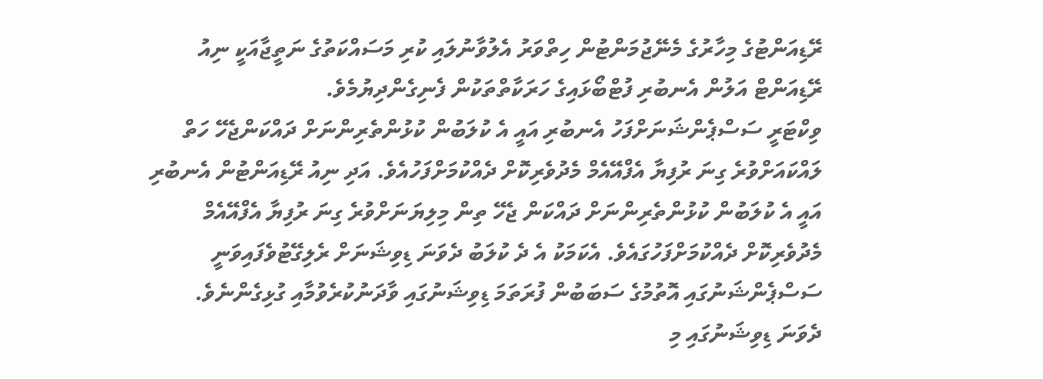ރޭޑިއަންޓުގެ މިހާރުގެ މެނޭޖުމަންޓުން ހިތްވަރު އެލުވާނުލައި ކުރި މަސައްކަތުގެ ނަތީޖާއަކީ ނިއު ރޭޑިއަންޓް އަލުން އެނބުރި ފުޓްބޯޅައިގެ ހަރަކާތްތަކުން ފެނިގެންދިޔުމެވެ.
ވިކްޓަރީ ސަސްޕެންޝަނަށްފަހު އެނބުރި އައީ އެ ކުލަބުން ކުޅުންތެރިންނަށް ދައްކަންޖެހޭ ހަތް ލައްކައަށްވުރެ ގިނަ ރުފިޔާ އެފްއޭއެމް މެދުވެރިކޮށް ދެއްކުމަށްފަހުއެވެ. އަދި ނިއު ރޭޑިއަންޓުން އެނބުރި އައީ އެ ކުލަބުން ކުޅުންތެރިންނަށް ދައްކަން ޖެހޭ ތިން މިލިޔަނަށްވުރެ ގިނަ ރުފިޔާ އެފްއޭއެމް މެދުވެރިކޮށް ދެއްކުމަށްފަހުގައެވެ. އެކަމަކު އެ ދެ ކުލަބު ދެވަނަ ޑިވިޝަނަށް ރެލިގޭޓުވެފައިވަނީ ސަސްޕެންޝަނުގައި އޮތުމުގެ ސަބަބުން ފުރަތަމަ ޑިވިޝަނުގައި ވާދަނުކުރެވުމާއި ގުޅިގެންނެވެ.
ދެވަނަ ޑިވިޝަނުގައި މި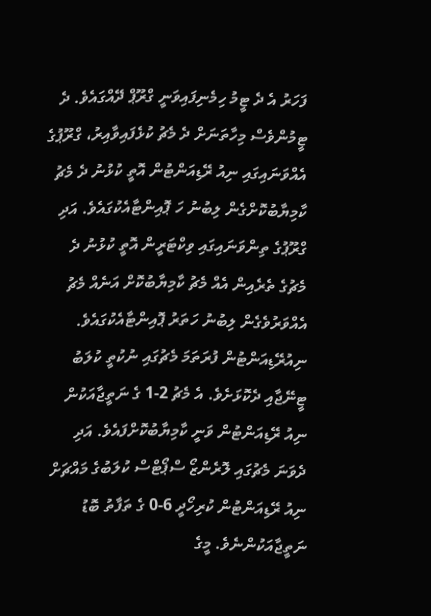ފަހަރު އެ ދެ ޓީމު ހިމެނިފައިވަނީ ގްރޫޕް ދޭއްގައެވެ. ދެ ޓީމުންވެސް މިހާތަނަށް ދެ މެޗު ކުޅެފައިވާއިރު، ގްރޫޕުގެ އެއްވަނައިގައި ނިއު ރޭޑިއަންޓުން އޮތީ ކުޅުނު ދެ މެޗު ކާމިޔާބުކޮށްގެން ލިބުނު ހަ ޕޮއިންޓާއެކުގައެވެ. އަދި ގްރޫޕުގެ ތިންވަނައިގައި ވިކްޓަރީން އޮތީ ކުޅުނު ދެ މެޗުގެ ތެރެއިން އެއް މެޗު ކާމިޔާބުކޮށް އަނެއް މެޗު އެއްވަރުވެގެން ލިބުނު ހަތަރު ޕޮއިންޓާއެކުގައެވެ.
ނިއުރޭޑިއަންޓުން ފުރަތަމަ މެޗުގައި ނުކުތީ ކުލަބު ޓީނޭޖާއި ދެކޮޅަށެވެ. އެ މެޗު 2-1 ގެ ނަތީޖާއަކުން ނިއު ރޭޑިއަންޓުން ވަނީ ކާމިޔާބުކޮށްފައެވެ. އަދި ދެވަނަ މެޗުގައި ލޮރެންޒޯ ސްޕޯޓްސް ކުލަބުގެ މައްޗަށް ނިއު ރޭޑިއަންޓުން ކުރިހޯދީ 6-0 ގެ ތަފާތު ބޮޑު ނަތީޖާއަކުންނެވެ. މީގެ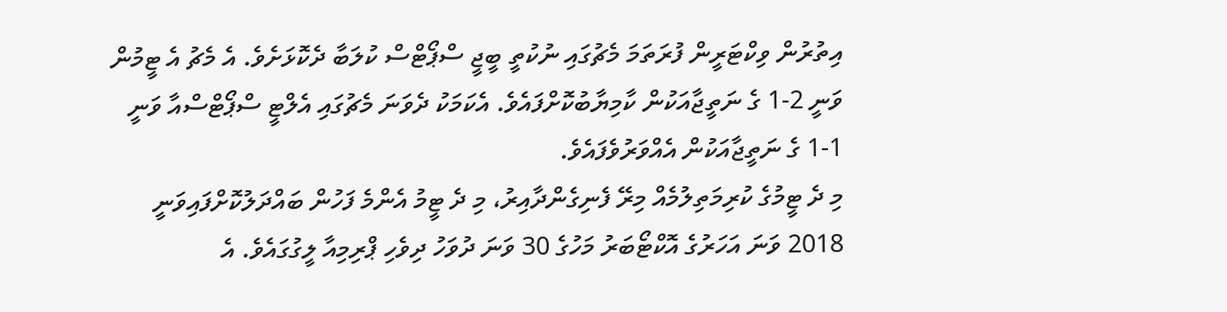އިތުރުން ވިކްޓަރީން ފުރަތަމަ މެޗުގައި ނުކުތީ ބީޖީ ސްޕޯޓްސް ކުލަބާ ދެކޮޅަށެވެ. އެ މެޗު އެ ޓީމުން ވަނީ 2-1 ގެ ނަތީޖާއަކުން ކާމިޔާބުކޮށްފައެވެ. އެކަމަކު ދެވަނަ މެޗުގައި އެލްޓީ ސްޕޯޓްސްއާ ވަނީ 1-1 ގެ ނަތީޖާއަކުން އެއްވަރުވެފައެވެ.
މި ދެ ޓީމުގެ ކުރިމަތިލުމެއް މިރޭ ފެނިގެންދާއިރު، މި ދެ ޓީމު އެންމެ ފަހުން ބައްދަލުކޮށްފައިވަނީ 2018 ވަނަ އަހަރުގެ އޮކްޓޯބަރު މަހުގެ 30 ވަނަ ދުވަހު ދިވެހި ޕްރިމިއާ ލީގުގައެވެ. އެ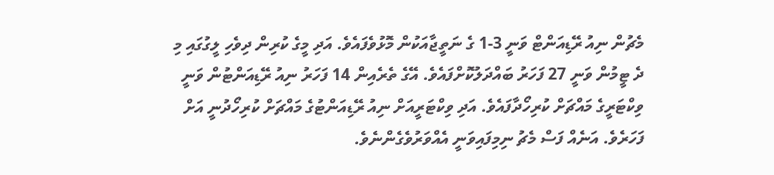މެޗުން ނިއު ރޭޑިއަންޓް ވަނީ 3-1 ގެ ނަތީޖާއަކުން މޮޅުވެފައެވެ. އަދި މީގެ ކުރިން ދިވެހި ލީގުގައި މި ދެ ޓީމުން ވަނީ 27 ފަހަރު ބައްދަލުކޮށްފައެވެ. އޭގެ ތެރެއިން 14 ފަހަރު ނިއު ރޭޑިއަންޓުން ވަނީ ވިކްޓަރީގެ މައްޗަށް ކުރިހޯދާފައެވެ. އަދި ވިކްޓަރީއަށް ނިއު ރޭޑިއަންޓުގެ މައްޗަށް ކުރިހޯދުނީ އަށް ފަހަރެވެ. އަނެއް ފަސް މެޗު ނިމިފައިވަނީ އެއްވަރުވެގެންނެވެ.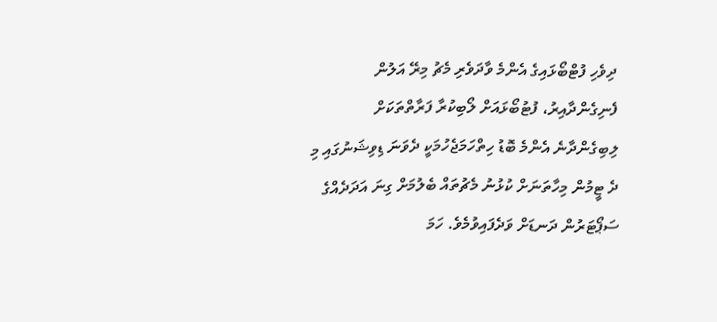ދިވެހި ފުޓްބޯޅައިގެ އެންމެ ވާދަވެރި މެޗު މިރޭ އަލުން ފެނިގެންދާއިރު، ފުޓުބޯޅައަށް ލޯބިކުރާ ފަރާތްތަކަށް ލިބިގެންދާނެ އެންމެ ބޮޑު ހިތްހަމަޖެހުމަކީ ދެވަނަ ޑިވިޝަނުގައި މި ދެ ޓީމުން މިހާތަނަށް ކުޅުނު މެޗުތައް ބެލުމަށް ގިނަ އަދަދެއްގެ ސަޕޯޓަރުން ދަނޑަށް ވަދެފައިވުމެވެ. ހަމަ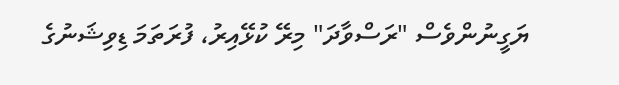ޔަގީނުންވެސް "ރަސްވާދަ" މިރޭ ކުޅޭއިރު، ފުރަތަމަ ޑިވިޝަނުގެ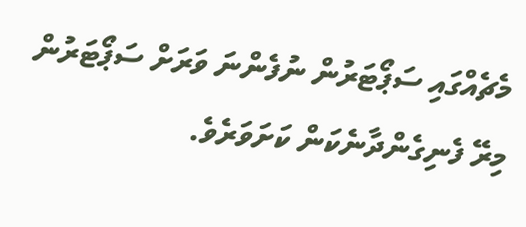މެޗެއްގައި ސަޕޯޓަރުން ނުފެންނަ ވަރަށް ސަޕޯޓަރުން މިރޭ ފެނިގެންދާނެކަން ކަށަވަރެވެ.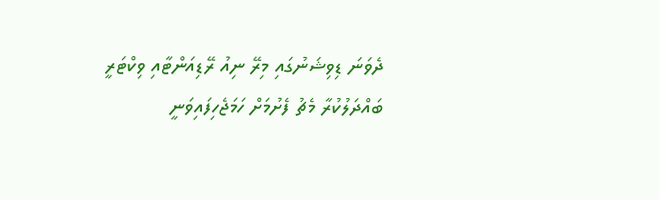ދެވަނަ ޑިވިޝަނުގައި މިރޭ ނިއު ރޭޑިއަންޓާއި ވިކްޓަރީ ބައްދަލުކުރާ މެޗު ފެށުމަށް ހަމަޖެހިފައިވަނީ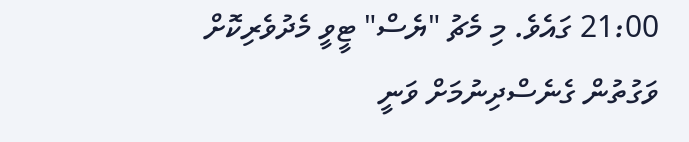21:00 ގައެވެ. މި މެޗު "ޔެސް" ޓީވީ މެދުވެރިކޮށް ވަގުތުން ގެނެސްދިނުމަށް ވަނީ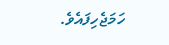ހަމަޖެހިފައެވެ.